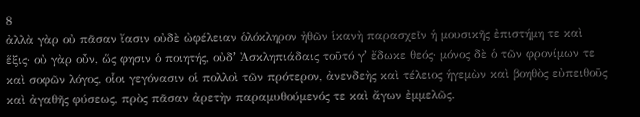8
ἀλλὰ γὰρ οὐ πᾶσαν ἴασιν οὐδὲ ὠφέλειαν ὁλόκληρον ἠθῶν ἱκανὴ παρασχεῖν ἡ μουσικῆς ἐπιστήμη τε καὶ ἕξις· οὐ γὰρ οὖν, ὥς φησιν ὁ ποιητής, οὐδʼ Ἀσκληπιάδαις τοῦτό γʼ ἔδωκε θεός· μόνος δὲ ὁ τῶν φρονίμων τε καὶ σοφῶν λόγος, οἷοι γεγόνασιν οἱ πολλοὶ τῶν πρότερον, ἀνενδεὴς καὶ τέλειος ἡγεμὼν καὶ βοηθὸς εὐπειθοῦς καὶ ἀγαθῆς φύσεως, πρὸς πᾶσαν ἀρετὴν παραμυθούμενός τε καὶ ἄγων ἐμμελῶς.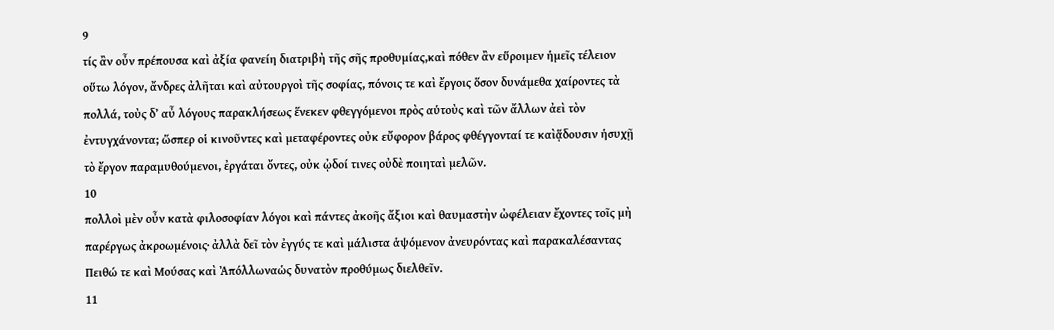9
τίς ἂν οὖν πρέπουσα καὶ ἀξία φανείη διατριβὴ τῆς σῆς προθυμίας,καὶ πόθεν ἂν εὕροιμεν ἡμεῖς τέλειον οὕτω λόγον, ἄνδρες ἀλῆται καὶ αὐτουργοὶ τῆς σοφίας, πόνοις τε καὶ ἔργοις ὅσον δυνάμεθα χαίροντες τὰ πολλά, τοὺς δʼ αὖ λόγους παρακλήσεως ἕνεκεν φθεγγόμενοι πρὸς αὑτοὺς καὶ τῶν ἄλλων ἀεὶ τὸν ἐντυγχάνοντα; ὥσπερ οἱ κινοῦντες καὶ μεταφέροντες οὐκ εὔφορον βάρος φθέγγονταί τε καὶᾅδουσιν ἡσυχῇ τὸ ἔργον παραμυθούμενοι, ἐργάται ὄντες, οὐκ ᾠδοί τινες οὐδὲ ποιηταὶ μελῶν.
10
πολλοὶ μὲν οὖν κατὰ φιλοσοφίαν λόγοι καὶ πάντες ἀκοῆς ἄξιοι καὶ θαυμαστὴν ὠφέλειαν ἔχοντες τοῖς μὴ παρέργως ἀκροωμένοις· ἀλλὰ δεῖ τὸν ἐγγύς τε καὶ μάλιστα ἁψόμενον ἀνευρόντας καὶ παρακαλέσαντας Πειθώ τε καὶ Μούσας καὶ Ἀπόλλωναὡς δυνατὸν προθύμως διελθεῖν.
11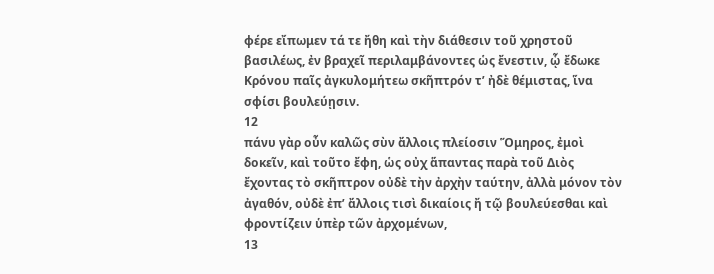φέρε εἴπωμεν τά τε ἤθη καὶ τὴν διάθεσιν τοῦ χρηστοῦ βασιλέως, ἐν βραχεῖ περιλαμβάνοντες ὡς ἔνεστιν, ᾧ ἔδωκε Κρόνου παῖς ἀγκυλομήτεω σκῆπτρόν τʼ ἠδὲ θέμιστας, ἵνα σφίσι βουλεύῃσιν.
12
πάνυ γὰρ οὖν καλῶς σὺν ἄλλοις πλείοσιν Ὅμηρος, ἐμοὶ δοκεῖν, καὶ τοῦτο ἔφη, ὡς οὐχ ἅπαντας παρὰ τοῦ Διὸς ἔχοντας τὸ σκῆπτρον οὐδὲ τὴν ἀρχὴν ταύτην, ἀλλὰ μόνον τὸν ἀγαθόν, οὐδὲ ἐπʼ ἄλλοις τισὶ δικαίοις ἤ τῷ βουλεύεσθαι καὶ φροντίζειν ὑπὲρ τῶν ἀρχομένων,
13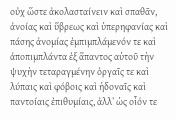οὐχ ὥστε ἀκολασταίνειν καὶ σπαθᾶν, ἀνοίας καὶ ὕβρεως καὶ ὑπερηφανίας καὶ πάσης ἀνομίας ἐμπιμπλάμενόν τε καὶ ἀποπιμπλάντα ἐξ ἅπαντος αὑτοῦ τὴν ψυχὴν τεταραγμένην ὀργαῖς τε καὶ λύπαις καὶ φόβοις καὶ ἡδοναῖς καὶ παντοίαις ἐπιθυμίαις, ἀλλʼ ὡς οἶόν τε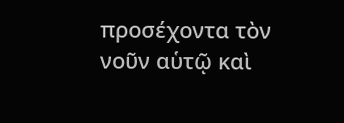προσέχοντα τὸν νοῦν αὑτῷ καὶ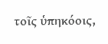τοῖς ὑπηκόοις,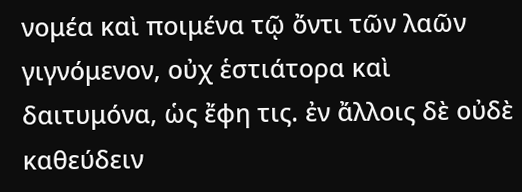νομέα καὶ ποιμένα τῷ ὄντι τῶν λαῶν γιγνόμενον, οὐχ ἑστιάτορα καὶ δαιτυμόνα, ὡς ἔφη τις. ἐν ἄλλοις δὲ οὐδὲ καθεύδειν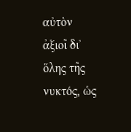αὐτὸν ἀξιοῖ διʼ ὅλης τῆς νυκτός, ὡς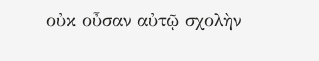οὐκ οὖσαν αὐτῷ σχολὴν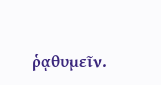ῥᾳθυμεῖν.